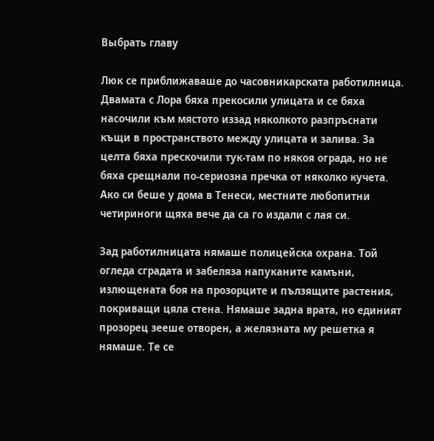Выбрать главу

Люк се приближаваше до часовникарската работилница. Двамата с Лора бяха прекосили улицата и се бяха насочили към мястото иззад няколкото разпръснати къщи в пространството между улицата и залива. За целта бяха прескочили тук-там по някоя ограда, но не бяха срещнали по-сериозна пречка от няколко кучета. Ако си беше у дома в Тенеси, местните любопитни четириноги щяха вече да са го издали с лая си.

Зад работилницата нямаше полицейска охрана. Той огледа сградата и забеляза напуканите камъни, излющената боя на прозорците и пълзящите растения, покриващи цяла стена. Нямаше задна врата, но единият прозорец зееше отворен, а желязната му решетка я нямаше. Те се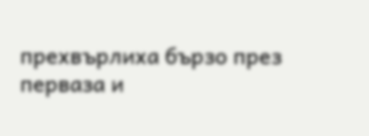прехвърлиха бързо през перваза и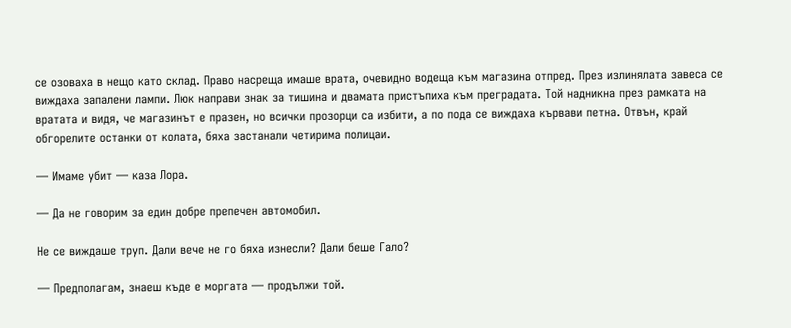се озоваха в нещо като склад. Право насреща имаше врата, очевидно водеща към магазина отпред. През излинялата завеса се виждаха запалени лампи. Люк направи знак за тишина и двамата пристъпиха към преградата. Той надникна през рамката на вратата и видя, че магазинът е празен, но всички прозорци са избити, а по пода се виждаха кървави петна. Отвън, край обгорелите останки от колата, бяха застанали четирима полицаи.

— Имаме убит — каза Лора.

— Да не говорим за един добре препечен автомобил.

Не се виждаше труп. Дали вече не го бяха изнесли? Дали беше Гало?

— Предполагам, знаеш къде е моргата — продължи той.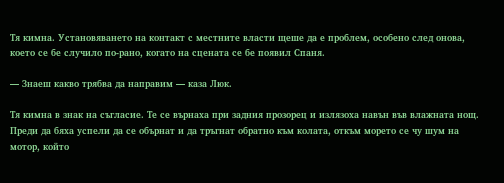Тя кимна. Установяването на контакт с местните власти щеше да е проблем, особено след онова, което се бе случило по-рано, когато на сцената се бе появил Спаня.

— Знаеш какво трябва да направим — каза Люк.

Тя кимна в знак на съгласие. Те се върнаха при задния прозорец и излязоха навън във влажната нощ. Преди да бяха успели да се обърнат и да тръгнат обратно към колата, откъм морето се чу шум на мотор, който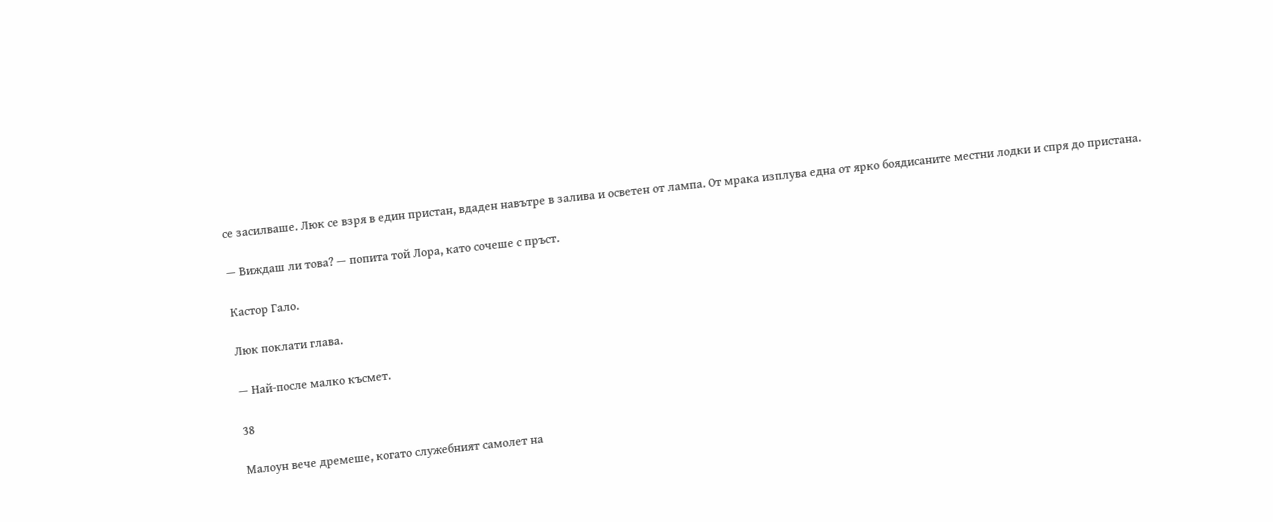се засилваше. Люк се взря в един пристан, вдаден навътре в залива и осветен от лампа. От мрака изплува една от ярко боядисаните местни лодки и спря до пристана.

— Виждаш ли това? — попита той Лора, като сочеше с пръст.

Кастор Гало.

Люк поклати глава.

— Най-после малко късмет.

38

Малоун вече дремеше, когато служебният самолет на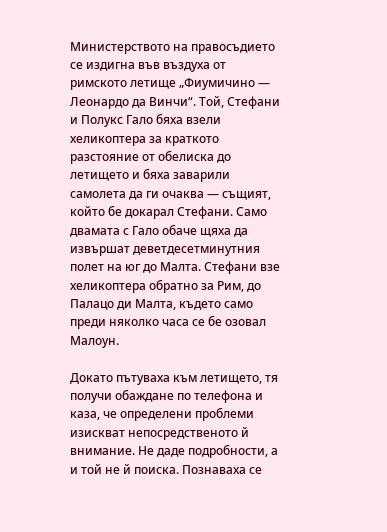Министерството на правосъдието се издигна във въздуха от римското летище „Фиумичино — Леонардо да Винчи“. Той, Стефани и Полукс Гало бяха взели хеликоптера за краткото разстояние от обелиска до летището и бяха заварили самолета да ги очаква — същият, който бе докарал Стефани. Само двамата с Гало обаче щяха да извършат деветдесетминутния полет на юг до Малта. Стефани взе хеликоптера обратно за Рим, до Палацо ди Малта, където само преди няколко часа се бе озовал Малоун.

Докато пътуваха към летището, тя получи обаждане по телефона и каза, че определени проблеми изискват непосредственото й внимание. Не даде подробности, а и той не й поиска. Познаваха се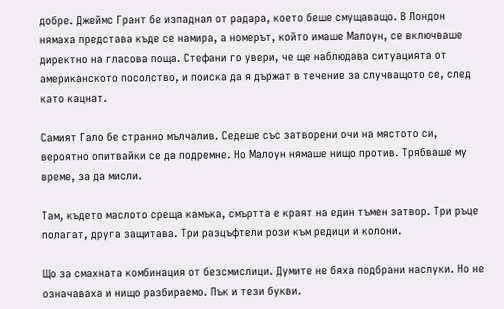добре. Джеймс Грант бе изпаднал от радара, което беше смущаващо. В Лондон нямаха представа къде се намира, а номерът, който имаше Малоун, се включваше директно на гласова поща. Стефани го увери, че ще наблюдава ситуацията от американското посолство, и поиска да я държат в течение за случващото се, след като кацнат.

Самият Гало бе странно мълчалив. Седеше със затворени очи на мястото си, вероятно опитвайки се да подремне. Но Малоун нямаше нищо против. Трябваше му време, за да мисли.

Там, където маслото среща камъка, смъртта е краят на един тъмен затвор. Три ръце полагат, друга защитава. Три разцъфтели рози към редици и колони.

Що за смахната комбинация от безсмислици. Думите не бяха подбрани наслуки. Но не означаваха и нищо разбираемо. Пък и тези букви.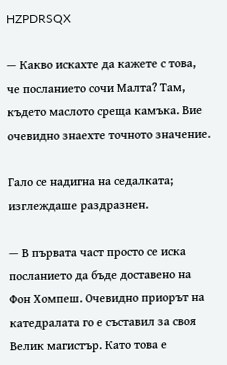HZPDRSQX

— Какво искахте да кажете с това, че посланието сочи Малта? Там, където маслото среща камъка. Вие очевидно знаехте точното значение.

Гало се надигна на седалката; изглеждаше раздразнен.

— В първата част просто се иска посланието да бъде доставено на Фон Хомпеш. Очевидно приорът на катедралата го е съставил за своя Велик магистър. Като това е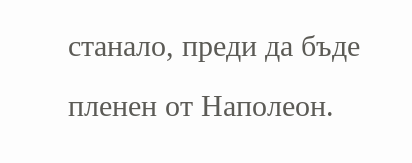станало, преди да бъде пленен от Наполеон.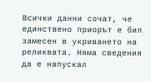Всички данни сочат, че единствено приорът е бил замесен в укриването на реликвата. Няма сведения да е напускал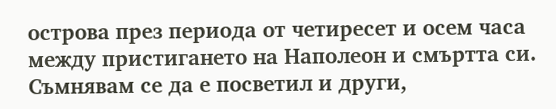острова през периода от четиресет и осем часа между пристигането на Наполеон и смъртта си. Съмнявам се да е посветил и други,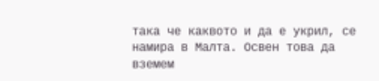така че каквото и да е укрил, се намира в Малта. Освен това да вземем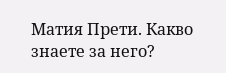Матия Прети. Какво знаете за него?